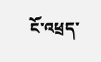ངོ་འཕྲད་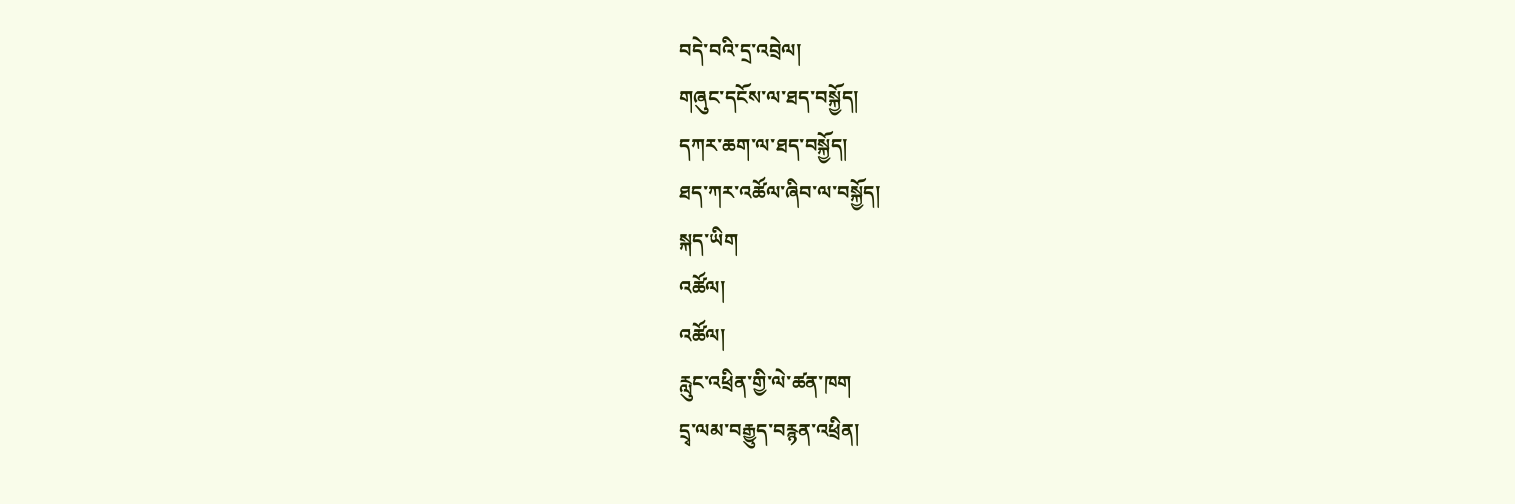བདེ་བའི་དྲ་འབྲེལ།
གཞུང་དངོས་ལ་ཐད་བསྐྱོད།
དཀར་ཆག་ལ་ཐད་བསྐྱོད།
ཐད་ཀར་འཚོལ་ཞིབ་ལ་བསྐྱོད།
སྐད་ཡིག
འཚོལ།
འཚོལ།
རླུང་འཕྲིན་གྱི་ལེ་ཚན་ཁག
དྲྭ་ལམ་བརྒྱུད་བརྙན་འཕྲིན།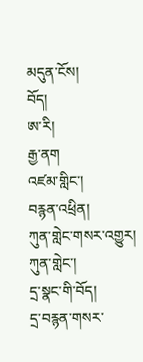མདུན་ངོས།
བོད།
ཨ་རི།
རྒྱ་ནག
འཛམ་གླིང་།
བརྙན་འཕྲིན།
ཀུན་གླེང་གསར་འགྱུར།
ཀུན་གླེང་།
དྲ་སྣང་གི་བོད།
དྲ་བརྙན་གསར་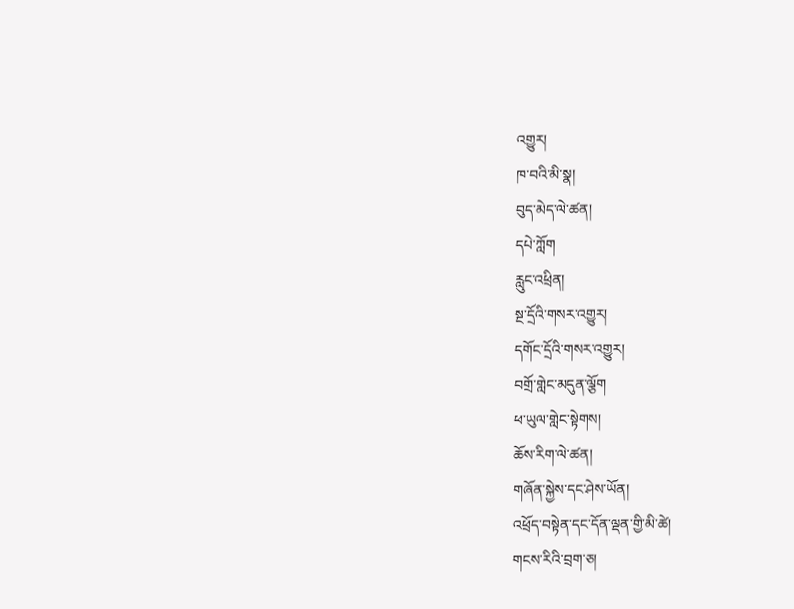འགྱུར།
ཁ་བའི་མི་སྣ།
བུད་མེད་ལེ་ཚན།
དཔེ་ཀློག
རླུང་འཕྲིན།
སྔ་དྲོའི་གསར་འགྱུར།
དགོང་དྲོའི་གསར་འགྱུར།
བགྲོ་གླེང་མདུན་ལྕོག
ཕ་ཡུལ་གླེང་སྟེགས།
ཆོས་རིག་ལེ་ཚན།
གཞོན་སྐྱེས་དང་ཤེས་ཡོན།
འཕྲོད་བསྟེན་དང་དོན་ལྡན་གྱི་མི་ཚེ།
གངས་རིའི་བྲག་ཅ།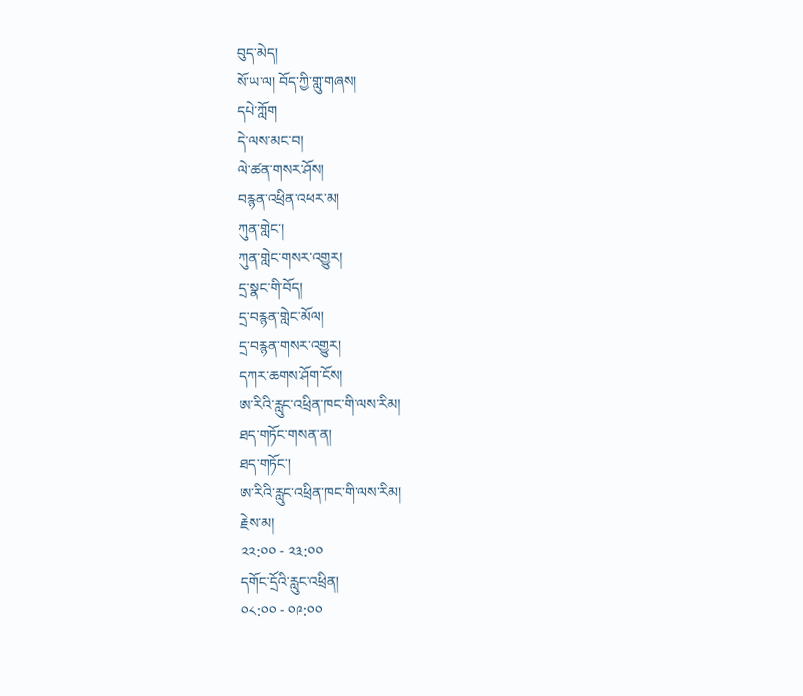བུད་མེད།
སོ་ཡ་ལ། བོད་ཀྱི་གླུ་གཞས།
དཔེ་ཀློག
དེ་ལས་མང་བ།
ལེ་ཚན་གསར་ཤོས།
བརྙན་འཕྲིན་འཕར་མ།
ཀུན་གླེང་།
ཀུན་གླེང་གསར་འགྱུར།
དྲ་སྣང་གི་བོད།
དྲ་བརྙན་གླེང་མོལ།
དྲ་བརྙན་གསར་འགྱུར།
དཀར་ཆགས་ཤོག་ངོས།
ཨ་རིའི་རླུང་འཕྲིན་ཁང་གི་ལས་རིམ།
ཐད་གཏོང་གསན་ན།
ཐད་གཏོང་།
ཨ་རིའི་རླུང་འཕྲིན་ཁང་གི་ལས་རིམ།
རྗེས་མ།
༢༢:༠༠ - ༢༣:༠༠
དགོང་དྲོའི་རླུང་འཕྲིན།
༠༨:༠༠ - ༠༩:༠༠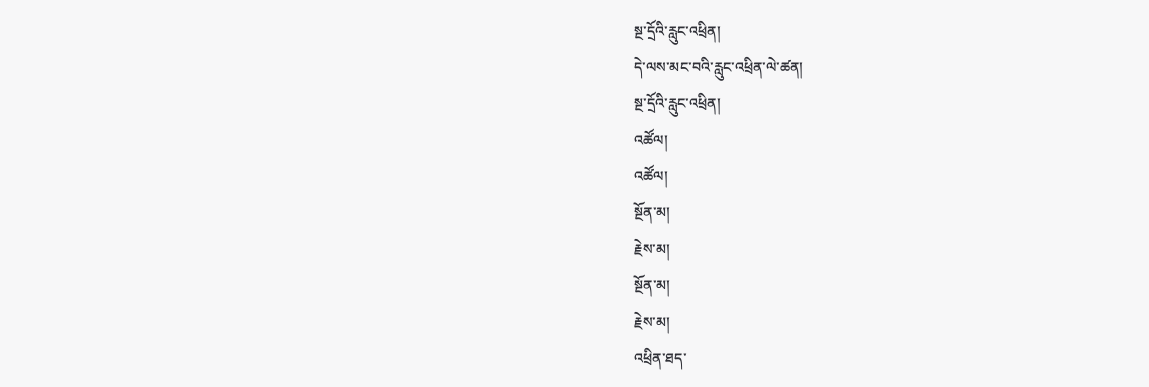སྔ་དྲོའི་རླུང་འཕྲིན།
དེ་ལས་མང་བའི་རླུང་འཕྲིན་ལེ་ཚན།
སྔ་དྲོའི་རླུང་འཕྲིན།
འཚོལ།
འཚོལ།
སྔོན་མ།
རྗེས་མ།
སྔོན་མ།
རྗེས་མ།
འཕྲིན་ཐད་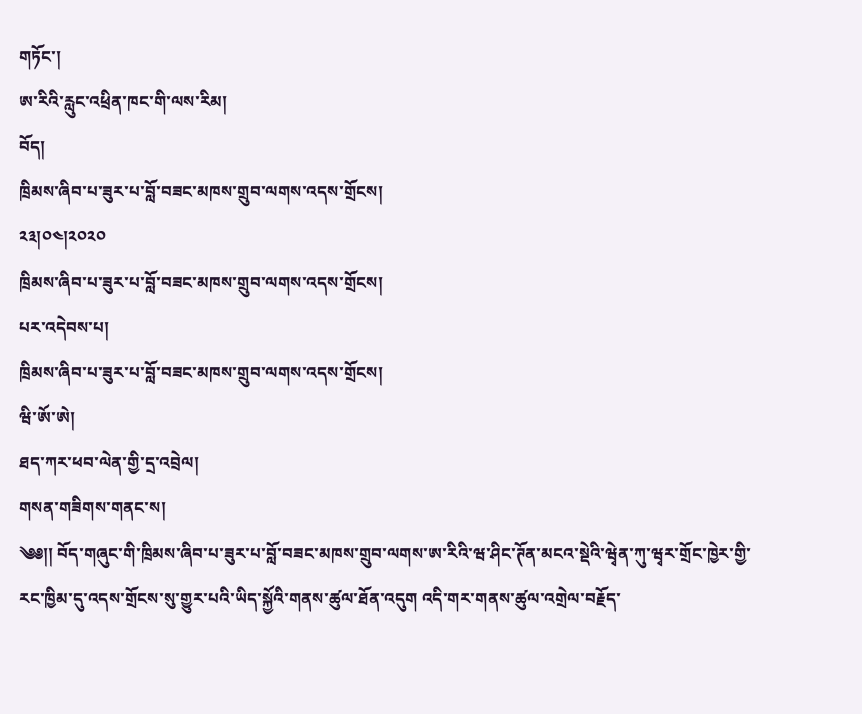གཏོང་།
ཨ་རིའི་རླུང་འཕྲིན་ཁང་གི་ལས་རིམ།
བོད།
ཁྲིམས་ཞིབ་པ་ཟུར་པ་བློ་བཟང་མཁས་གྲུབ་ལགས་འདས་གྲོངས།
༢༣།༠༤།༢༠༢༠
ཁྲིམས་ཞིབ་པ་ཟུར་པ་བློ་བཟང་མཁས་གྲུབ་ལགས་འདས་གྲོངས།
པར་འདེབས་པ།
ཁྲིམས་ཞིབ་པ་ཟུར་པ་བློ་བཟང་མཁས་གྲུབ་ལགས་འདས་གྲོངས།
ཝི་ཨོ་ཨེ།
ཐད་ཀར་ཕབ་ལེན་གྱི་དྲ་འབྲེལ།
གསན་གཟིགས་གནང་ས།
༄༅།། བོད་གཞུང་གི་ཁྲིམས་ཞིབ་པ་ཟུར་པ་བློ་བཟང་མཁས་གྲུབ་ལགས་ཨ་རིའི་ཝ་ཤིང་ཊོན་མངའ་སྡེའི་ཝྭེན་ཀུ་ཝྭར་གྲོང་ཁྱེར་གྱི་རང་ཁྱིམ་དུ་འདས་གྲོངས་སུ་གྱུར་པའི་ཡིད་སྐྱོའི་གནས་ཚུལ་ཐོན་འདུག འདི་གར་གནས་ཚུལ་འགྲེལ་བརྗོད་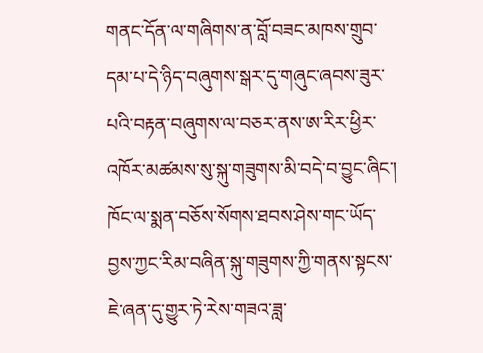གནང་དོན་ལ་གཞིགས་ན་བློ་བཟང་མཁས་གྲུབ་དམ་པ་དེ་ཉིད་བཞུགས་སྒར་དུ་གཞུང་ཞབས་ཟུར་པའི་བརྟན་བཞུགས་ལ་བཅར་ནས་ཨ་རིར་ཕྱིར་འཁོར་མཚམས་སུ་སྐུ་གཟུགས་མི་བདེ་བ་བྱུང་ཞིང་། ཁོང་ལ་སྨན་བཅོས་སོགས་ཐབས་ཤེས་གང་ཡོད་བྱས་ཀྱང་རིམ་བཞིན་སྐུ་གཟུགས་ཀྱི་གནས་སྟངས་ཇེ་ཞན་དུ་གྱུར་ཏེ་རེས་གཟའ་ཟླ་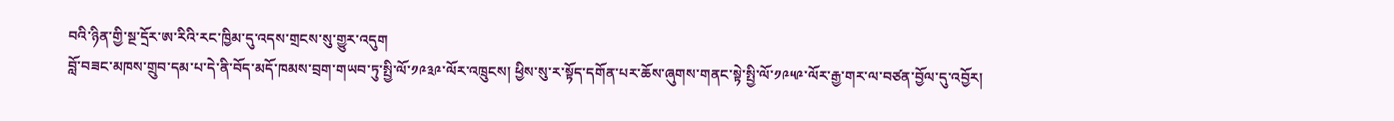བའི་ཉིན་གྱི་སྔ་དྲོར་ཨ་རིའི་རང་ཁྱིམ་དུ་འདས་གྲངས་སུ་གྱུར་འདུག
བློ་བཟང་མཁས་གྲུབ་དམ་པ་དེ་ནི་བོད་མདོ་ཁམས་བྲག་གཡབ་ཏུ་སྤྱི་ལོ་༡༩༣༩་ལོར་འཁྲུངས། ཕྱིས་སུ་ར་སྟོད་དགོན་པར་ཆོས་ཞུགས་གནང་སྟེ་སྤྱི་ལོ་༡༩༥༩་ལོར་རྒྱ་གར་ལ་བཙན་བྱོལ་དུ་འབྱོར།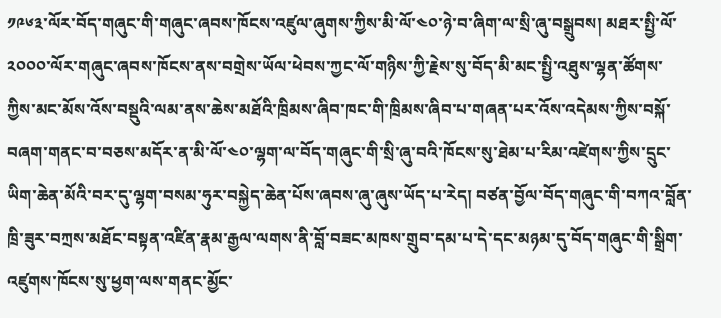༡༩༦༣་ལོར་བོད་གཞུང་གི་གཞུང་ཞབས་ཁོངས་འཛུལ་ཞུགས་ཀྱིས་མི་ལོ་༤༠་ཉེ་བ་ཞིག་ལ་སྲི་ཞུ་བསྒྲུབས། མཐར་སྤྱི་ལོ་༢༠༠༠་ལོར་གཞུང་ཞབས་ཁོངས་ནས་བགྲེས་ཡོལ་ཕེབས་ཀྱང་ལོ་གཉིས་ཀྱི་རྗེས་སུ་བོད་མི་མང་སྤྱི་འཐུས་ལྷན་ཚོགས་ཀྱིས་མང་མོས་འོས་བསྡུའི་ལམ་ནས་ཆེས་མཐོའི་ཁྲིམས་ཞིབ་ཁང་གི་ཁྲིམས་ཞིབ་པ་གཞན་པར་འོས་འདེམས་ཀྱིས་བསྐོ་བཞག་གནང་བ་བཅས་མདོར་ན་མི་ལོ་༤༠་ལྷག་ལ་བོད་གཞུང་གི་སྲི་ཞུ་བའི་ཁོངས་སུ་ཐེམ་པ་རིམ་འཛེགས་ཀྱིས་དྲུང་ཡིག་ཆེན་མོའི་བར་དུ་ལྷག་བསམ་ཧུར་བསྐྱེད་ཆེན་པོས་ཞབས་ཞུ་ཞུས་ཡོད་པ་རེད། བཙན་བྱོལ་བོད་གཞུང་གི་བཀའ་བློན་ཁྲི་ཟུར་བཀྲས་མཐོང་བསྟན་འཛིན་རྣམ་རྒྱལ་ལགས་ནི་བློ་བཟང་མཁས་གྲུབ་དམ་པ་དེ་དང་མཉམ་དུ་བོད་གཞུང་གི་སྒྲིག་འཛུགས་ཁོངས་སུ་ཕྱག་ལས་གནང་མྱོང་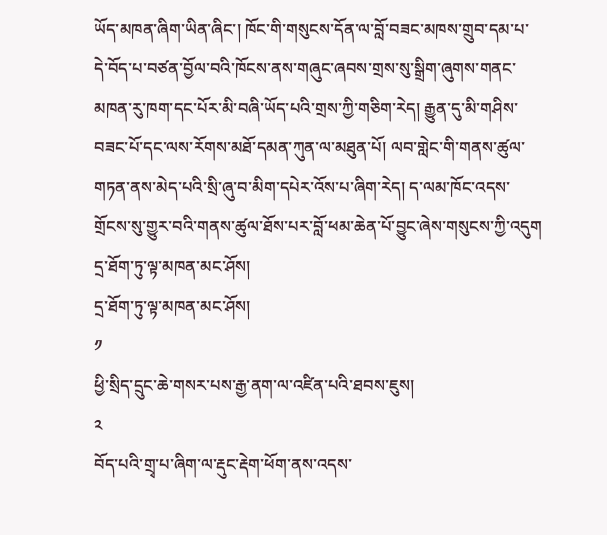ཡོད་མཁན་ཞིག་ཡིན་ཞིང་། ཁོང་གི་གསུངས་དོན་ལ་བློ་བཟང་མཁས་གྲུབ་དམ་པ་དེ་བོད་པ་བཙན་བྱོལ་བའི་ཁོངས་ནས་གཞུང་ཞབས་གྲས་སུ་སྒྲིག་ཞུགས་གནང་མཁན་རུ་ཁག་དང་པོར་མི་བཞི་ཡོད་པའི་གྲས་ཀྱི་གཅིག་རེད། རྒྱུན་དུ་མི་གཤིས་བཟང་པོ་དང་ལས་རོགས་མཐོ་དམན་ཀུན་ལ་མཐུན་པོ། ལབ་གླེང་གི་གནས་ཚུལ་གཏན་ནས་མེད་པའི་སྲི་ཞུ་བ་མིག་དཔེར་འོས་པ་ཞིག་རེད། ད་ལམ་ཁོང་འདས་གྲོངས་སུ་གྱུར་བའི་གནས་ཚུལ་ཐོས་པར་བློ་ཕམ་ཆེན་པོ་བྱུང་ཞེས་གསུངས་ཀྱི་འདུག
དྲ་ཐོག་ཏུ་ལྟ་མཁན་མང་ཤོས།
དྲ་ཐོག་ཏུ་ལྟ་མཁན་མང་ཤོས།
༡
ཕྱི་སྲིད་དྲུང་ཆེ་གསར་པས་རྒྱ་ནག་ལ་འཛིན་པའི་ཐབས་ཇུས།
༢
བོད་པའི་གྲྭ་པ་ཞིག་ལ་རྡུང་རྡེག་ཕོག་ནས་འདས་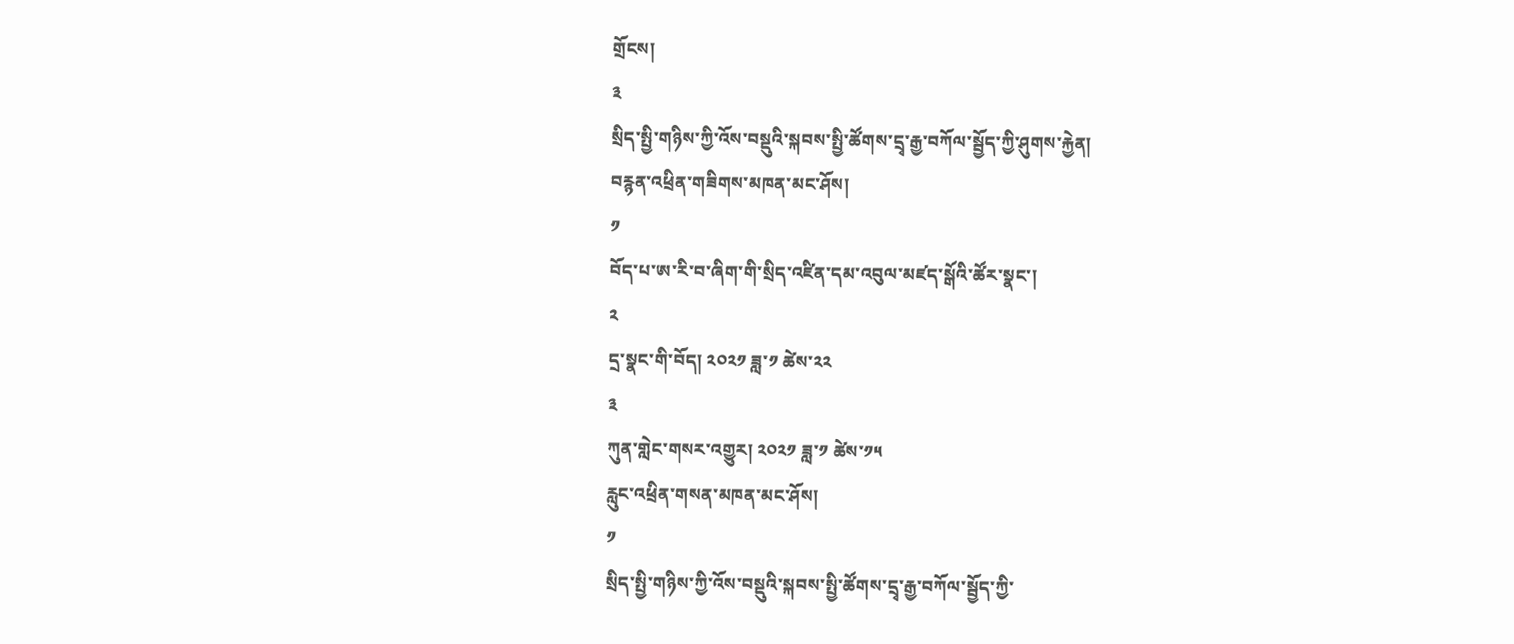གྲོངས།
༣
སྲིད་སྤྱི་གཉིས་ཀྱི་འོས་བསྡུའི་སྐབས་སྤྱི་ཚོགས་དྲྭ་རྒྱ་བཀོལ་སྦྱོད་ཀྱི་ཤུགས་རྐྱེན།
བརྙན་འཕྲིན་གཟིགས་མཁན་མང་ཤོས།
༡
བོད་པ་ཨ་རི་བ་ཞིག་གི་སྲིད་འཛིན་དམ་འབུལ་མཛད་སྒོའི་ཚོར་སྣང་།
༢
དྲ་སྣང་གི་བོད། ༢༠༢༡ ཟླ་༡ ཚེས་༢༢
༣
ཀུན་གླེང་གསར་འགྱུར། ༢༠༢༡ ཟླ་༡ ཚེས་༡༥
རླུང་འཕྲིན་གསན་མཁན་མང་ཤོས།
༡
སྲིད་སྤྱི་གཉིས་ཀྱི་འོས་བསྡུའི་སྐབས་སྤྱི་ཚོགས་དྲྭ་རྒྱ་བཀོལ་སྦྱོད་ཀྱི་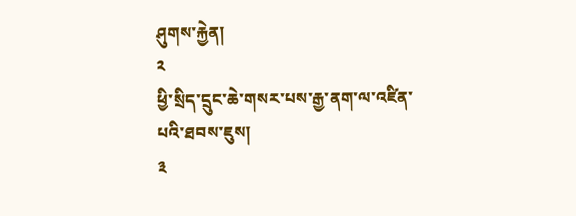ཤུགས་རྐྱེན།
༢
ཕྱི་སྲིད་དྲུང་ཆེ་གསར་པས་རྒྱ་ནག་ལ་འཛིན་པའི་ཐབས་ཇུས།
༣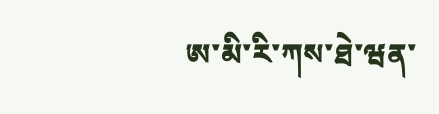ཨ་མི་རི་ཀས་ཐེ་ཝན་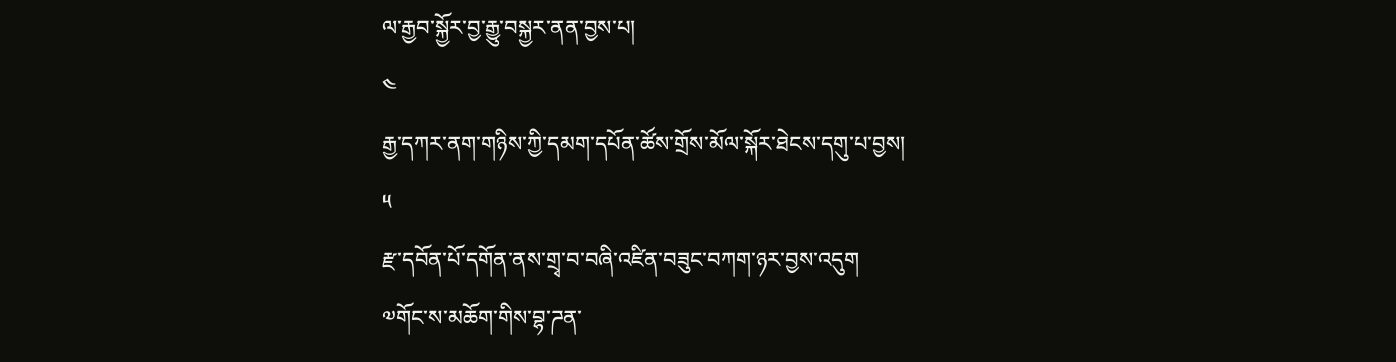ལ་རྒྱབ་སྐྱོར་བྱ་རྒྱུ་བསྐྱར་ནན་བྱས་པ།
༤
རྒྱ་དཀར་ནག་གཉིས་ཀྱི་དམག་དཔོན་ཚོས་གྲོས་མོལ་སྐོར་ཐེངས་དགུ་པ་བྱས།
༥
རྫ་དབོན་པོ་དགོན་ནས་གྲྭ་བ་བཞི་འཛིན་བཟུང་བཀག་ཉར་བྱས་འདུག
༧གོང་ས་མཆོག་གིས་བྷ་ཌན་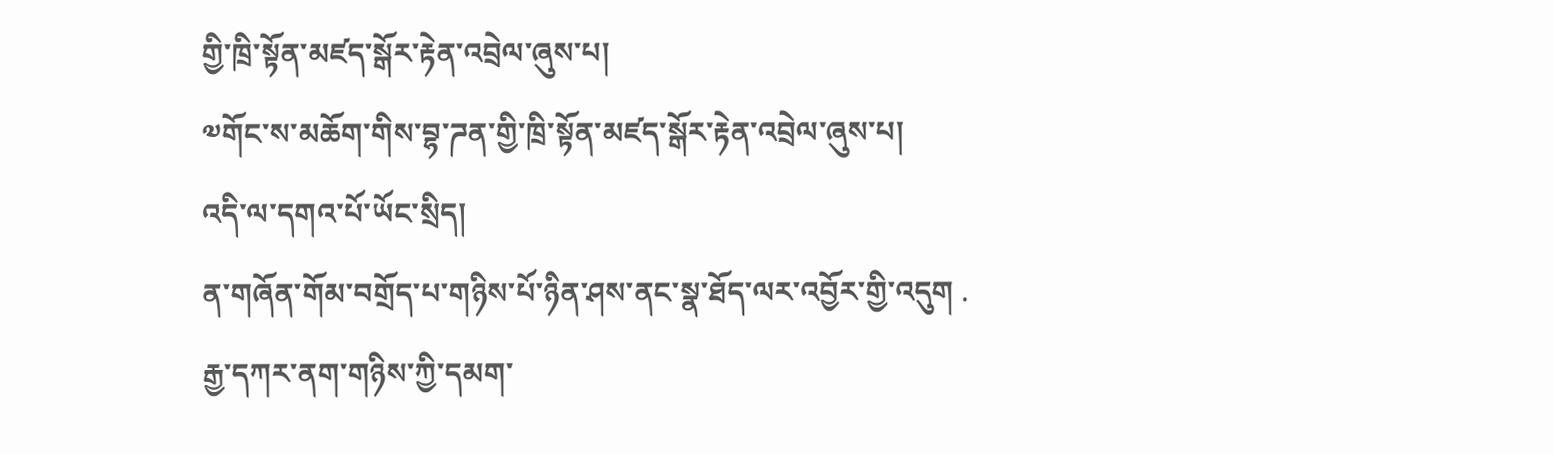གྱི་ཁྲི་སྟོན་མཛད་སྒོར་རྟེན་འབྲེལ་ཞུས་པ།
༧གོང་ས་མཆོག་གིས་བྷ་ཌན་གྱི་ཁྲི་སྟོན་མཛད་སྒོར་རྟེན་འབྲེལ་ཞུས་པ།
འདི་ལ་དགའ་པོ་ཡོང་སྲིད།
ན་གཞོན་གོམ་བགྲོད་པ་གཉིས་པོ་ཉིན་ཤས་ནང་སྣ་ཐོད་ལར་འབྱོར་གྱི་འདུག .
རྒྱ་དཀར་ནག་གཉིས་ཀྱི་དམག་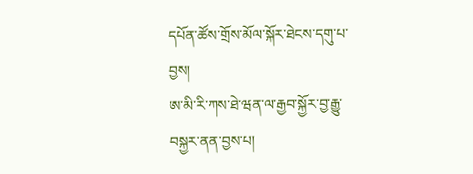དཔོན་ཚོས་གྲོས་མོལ་སྐོར་ཐེངས་དགུ་པ་བྱས།
ཨ་མི་རི་ཀས་ཐེ་ཝན་ལ་རྒྱབ་སྐྱོར་བྱ་རྒྱུ་བསྐྱར་ནན་བྱས་པ།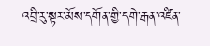འབྲི་རུ་སྟར་མོས་དགོན་གྱི་དགེ་རྒན་འཛིན་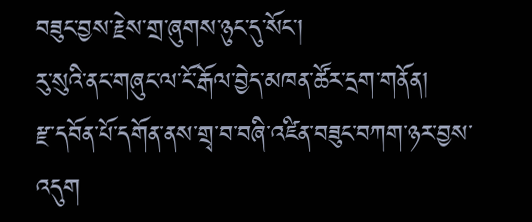བཟུང་བྱས་རྗེས་གྲ་ཞུགས་ཉུང་དུ་སོང་།
རུ་སུའི་ནང་གཞུང་ལ་ངོ་རྒོལ་བྱེད་མཁན་ཚོར་དྲག་གནོན།
རྫ་དབོན་པོ་དགོན་ནས་གྲྭ་བ་བཞི་འཛིན་བཟུང་བཀག་ཉར་བྱས་འདུག